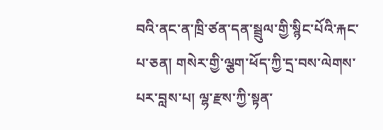བའི་ནང་ན་ཁྲི་ཙན་དན་སྦྲུལ་གྱི་སྙིང་པོའི་རྐང་པ་ཅན། གསེར་གྱི་ལྕག་ཕོད་ཀྱི་དྲ་བས་ལེགས་པར་བླས་པ། ལྷ་རྫས་ཀྱི་སྟན་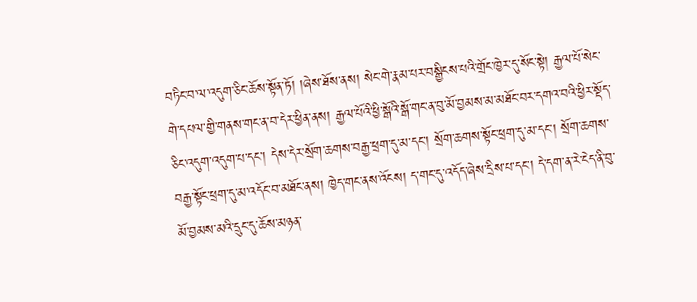བཏིང་བ་ལ་འདུག་ཅིང་ཆོས་སྟོན་ཏོ། །ཞེས་ཐོས་ནས། སེང་གེ་རྣམ་པར་བསྒྱིངས་པའི་གྲོང་ཁྱེར་དུ་སོང་སྟེ། རྒྱལ་པོ་སེང་གེ་དཔལ་གྱི་གནས་གང་ན་བ་དེར་ཕྱིན་ནས། རྒྱལ་པོའི་ཕྱི་སྒོའི་སྒོ་གང་ན་བུ་མོ་བྱམས་མ་མཐོང་བར་དགའ་བའི་ཕྱིར་སྡོད་ཅིང་འདུག་འདུག་པ་དང་། དེས་དེར་སྲོག་ཆགས་བརྒྱ་ཕྲག་དུ་མ་དང་། སྲོག་ཆགས་སྟོང་ཕྲག་དུ་མ་དང་། སྲོག་ཆགས་བརྒྱ་སྟོང་ཕྲག་དུ་མ་འདོང་བ་མཐོང་ནས། ཁྱེད་གང་ནས་འོངས། ད་གང་དུ་འདོད་ཞེས་དྲིས་པ་དང་། དེ་དག་ན་རེ་ངེད་ནི་བུ་མོ་བྱམས་མའི་དྲུང་དུ་ཆོས་མཉན་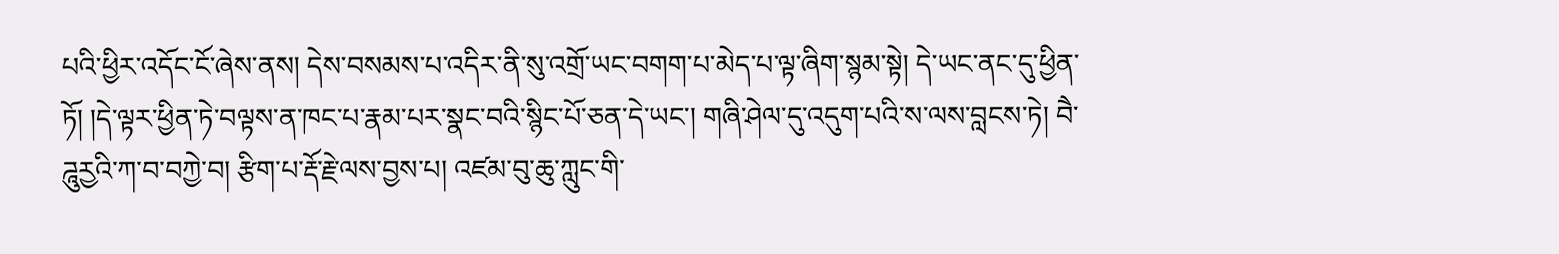པའི་ཕྱིར་འདོང་ངོ་ཞེས་ནས། དེས་བསམས་པ་འདིར་ནི་སུ་འགྲོ་ཡང་བགག་པ་མེད་པ་ལྟ་ཞིག་སྙམ་སྟེ། དེ་ཡང་ནང་དུ་ཕྱིན་ཏོ། །དེ་ལྟར་ཕྱིན་ཏེ་བལྟས་ན་ཁང་པ་རྣམ་པར་སྣང་བའི་སྙིང་པོ་ཅན་དེ་ཡང་། གཞི་ཤེལ་དུ་འདུག་པའི་ས་ལས་བླངས་ཏེ། བཻ་ཌཱུརྱའི་ཀ་བ་བཀྱེ་བ། རྩིག་པ་རྡོ་རྗེ་ལས་བྱས་པ། འཛམ་བུ་ཆུ་ཀླུང་གི་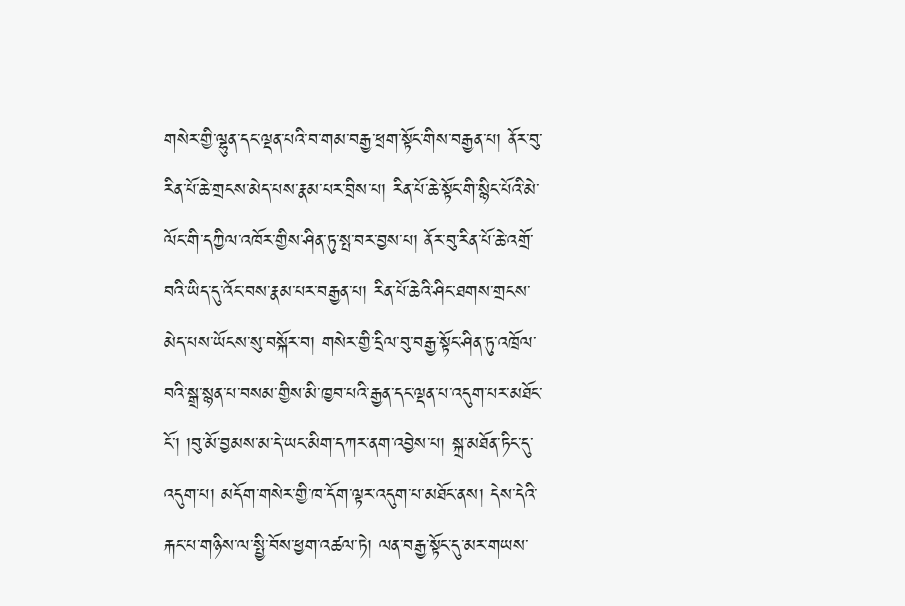གསེར་གྱི་ལྷུན་དང་ལྡན་པའི་བ་གམ་བརྒྱ་ཕྲག་སྟོང་གིས་བརྒྱན་པ། ནོར་བུ་རིན་པོ་ཆེ་གྲངས་མེད་པས་རྣམ་པར་བྲིས་པ། རིན་པོ་ཆེ་སྟོང་གི་སྙིང་པོའི་མེ་ལོང་གི་དཀྱིལ་འཁོར་གྱིས་ཤིན་ཏུ་སྤ་བར་བྱས་པ། ནོར་བུ་རིན་པོ་ཆེ་འགྲོ་བའི་ཡིད་དུ་འོང་བས་རྣམ་པར་བརྒྱན་པ། རིན་པོ་ཆེའི་ཤིང་ཐགས་གྲངས་མེད་པས་ཡོངས་སུ་བསྐོར་བ། གསེར་གྱི་དྲིལ་བུ་བརྒྱ་སྟོང་ཤིན་ཏུ་འཁྲོལ་བའི་སྒྲ་སྙན་པ་བསམ་གྱིས་མི་ཁྱབ་པའི་རྒྱན་དང་ལྡན་པ་འདུག་པར་མཐོང་ངོ་། །བུ་མོ་བྱམས་མ་དེ་ཡང་མིག་དཀར་ནག་འབྱེས་པ། སྐྲ་མཐོན་ཏིང་དུ་འདུག་པ། མདོག་གསེར་གྱི་ཁ་དོག་ལྟར་འདུག་པ་མཐོང་ནས། དེས་དེའི་རྐང་པ་གཉིས་ལ་སྤྱི་བོས་ཕྱག་འཚལ་ཏེ། ལན་བརྒྱ་སྟོང་དུ་མར་གཡས་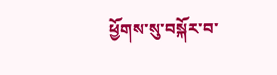ཕྱོགས་སུ་བསྐོར་བ་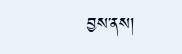བྱས་ནས།